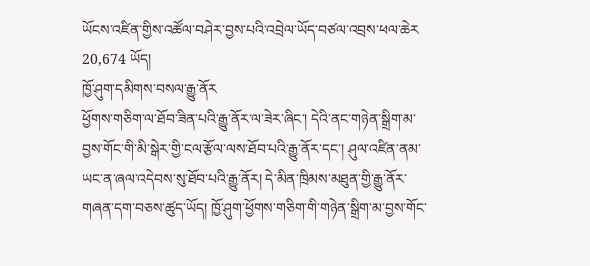ཡོངས་འཛིན་གྱིས་འཚོལ་བཤེར་བྱས་པའི་འབྲེལ་ཡོད་བཙལ་འབྲས་ཕལ་ཆེར 20,674 ཡོད།
ཁྱོ་ཤུག་དམིགས་བསལ་རྒྱུ་ནོར
ཕྱོགས་གཅིག་ལ་ཐོབ་ཟིན་པའི་རྒྱུ་ནོར་ལ་ཟེར་ཞིང་། དེའི་ནང་གཉེན་སྒྲིག་མ་བྱས་གོང་གི་མི་སྒེར་གྱི་ངལ་རྩོལ་ལས་ཐོབ་པའི་རྒྱུ་ནོར་དང་། ཤུལ་འཛིན་ནམ་ཡང་ན་ཞལ་འདེབས་སུ་ཐོབ་པའི་རྒྱུ་ནོར། དེ་མིན་ཁྲིམས་མཐུན་གྱི་རྒྱུ་ནོར་གཞན་དག་བཅས་ཚུད་ཡོད། ཁྱོ་ཤུག་ཕྱོགས་གཅིག་གི་གཉེན་སྒྲིག་མ་བྱས་གོང་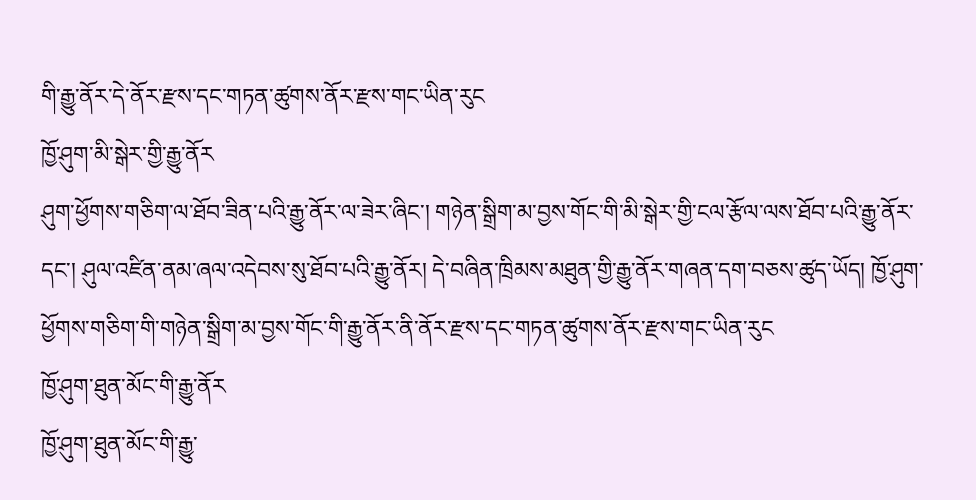གི་རྒྱུ་ནོར་དེ་ནོར་རྫས་དང་གཏན་ཚུགས་ནོར་རྫས་གང་ཡིན་རུང
ཁྱོ་ཤུག་མི་སྒེར་གྱི་རྒྱུ་ནོར
ཤུག་ཕྱོགས་གཅིག་ལ་ཐོབ་ཟིན་པའི་རྒྱུ་ནོར་ལ་ཟེར་ཞིང་། གཉེན་སྒྲིག་མ་བྱས་གོང་གི་མི་སྒེར་གྱི་ངལ་རྩོལ་ལས་ཐོབ་པའི་རྒྱུ་ནོར་དང་། ཤུལ་འཛིན་ནམ་ཞལ་འདེབས་སུ་ཐོབ་པའི་རྒྱུ་ནོར། དེ་བཞིན་ཁྲིམས་མཐུན་གྱི་རྒྱུ་ནོར་གཞན་དག་བཅས་ཚུད་ཡོད། ཁྱོ་ཤུག་ཕྱོགས་གཅིག་གི་གཉེན་སྒྲིག་མ་བྱས་གོང་གི་རྒྱུ་ནོར་ནི་ནོར་རྫས་དང་གཏན་ཚུགས་ནོར་རྫས་གང་ཡིན་རུང
ཁྱོ་ཤུག་ཐུན་མོང་གི་རྒྱུ་ནོར
ཁྱོ་ཤུག་ཐུན་མོང་གི་རྒྱུ་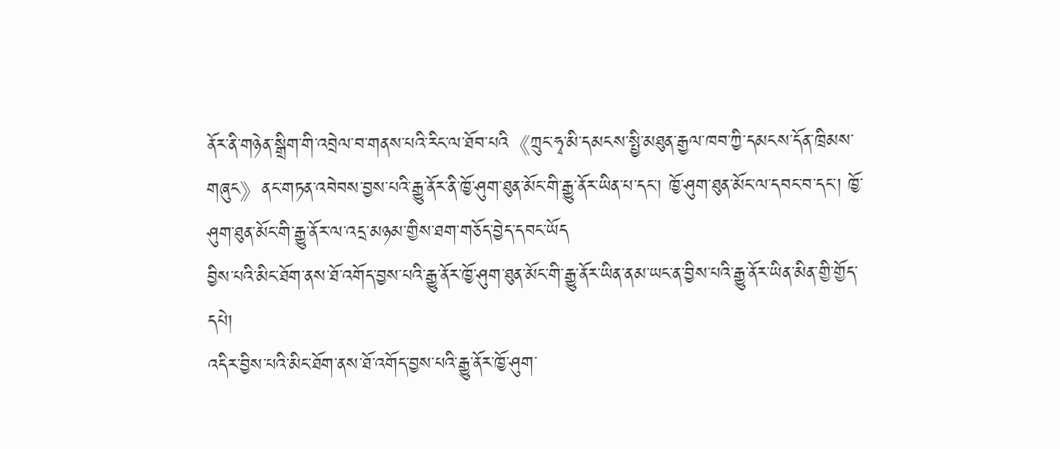ནོར་ནི་གཉེན་སྒྲིག་གི་འབྲེལ་བ་གནས་པའི་རིང་ལ་ཐོབ་པའི《ཀྲུང་ཧྭ་མི་དམངས་སྤྱི་མཐུན་རྒྱལ་ཁབ་ཀྱི་དམངས་དོན་ཁྲིམས་གཞུང》ནང་གཏན་འབེབས་བྱས་པའི་རྒྱུ་ནོར་ནི་ཁྱོ་ཤུག་ཐུན་མོང་གི་རྒྱུ་ནོར་ཡིན་པ་དང་། ཁྱོ་ཤུག་ཐུན་མོང་ལ་དབང་བ་དང་། ཁྱོ་ཤུག་ཐུན་མོང་གི་རྒྱུ་ནོར་ལ་འདྲ་མཉམ་གྱིས་ཐག་གཅོད་བྱེད་དབང་ཡོད
བྱིས་པའི་མིང་ཐོག་ནས་ཐོ་འགོད་བྱས་པའི་རྒྱུ་ནོར་ཁྱོ་ཤུག་ཐུན་མོང་གི་རྒྱུ་ནོར་ཡིན་ནམ་ཡང་ན་བྱིས་པའི་རྒྱུ་ནོར་ཡིན་མིན་གྱི་གྱོད་དཔེ།
འདིར་བྱིས་པའི་མིང་ཐོག་ནས་ཐོ་འགོད་བྱས་པའི་རྒྱུ་ནོར་ཁྱོ་ཤུག་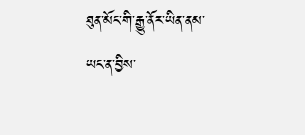ཐུན་མོང་གི་རྒྱུ་ནོར་ཡིན་ནམ་ཡང་ན་བྱིས་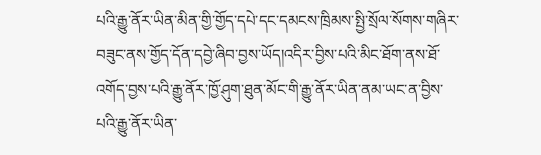པའི་རྒྱུ་ནོར་ཡིན་མིན་གྱི་གྱོད་དཔེ་དང་དམངས་ཁྲིམས་སྤྱི་སྲོལ་སོགས་གཞིར་བཟུང་ནས་གྱོད་དོན་དབྱེ་ཞིབ་བྱས་ཡོད།འདིར་བྱིས་པའི་མིང་ཐོག་ནས་ཐོ་འགོད་བྱས་པའི་རྒྱུ་ནོར་ཁྱོ་ཤུག་ཐུན་མོང་གི་རྒྱུ་ནོར་ཡིན་ནམ་ཡང་ན་བྱིས་པའི་རྒྱུ་ནོར་ཡིན་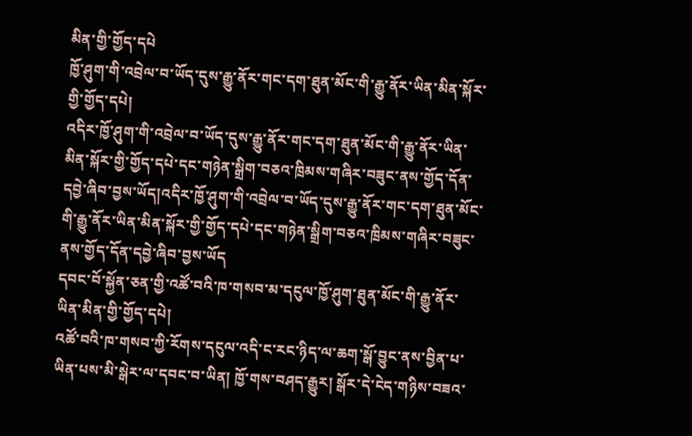མིན་གྱི་གྱོད་དཔེ
ཁྱོ་ཤུག་གི་འབྲེལ་བ་ཡོད་དུས་རྒྱུ་ནོར་གང་དག་ཐུན་མོང་གི་རྒྱུ་ནོར་ཡིན་མིན་སྐོར་གྱི་གྱོད་དཔེ།
འདིར་ཁྱོ་ཤུག་གི་འབྲེལ་བ་ཡོད་དུས་རྒྱུ་ནོར་གང་དག་ཐུན་མོང་གི་རྒྱུ་ནོར་ཡིན་མིན་སྐོར་གྱི་གྱོད་དཔེ་དང་གཉེན་སྒྲིག་བཅའ་ཁྲིམས་གཞིར་བཟུང་ནས་གྱོད་དོན་དབྱེ་ཞིབ་བྱས་ཡོད།འདིར་ཁྱོ་ཤུག་གི་འབྲེལ་བ་ཡོད་དུས་རྒྱུ་ནོར་གང་དག་ཐུན་མོང་གི་རྒྱུ་ནོར་ཡིན་མིན་སྐོར་གྱི་གྱོད་དཔེ་དང་གཉེན་སྒྲིག་བཅའ་ཁྲིམས་གཞིར་བཟུང་ནས་གྱོད་དོན་དབྱེ་ཞིབ་བྱས་ཡོད
དབང་བོ་སྐྱོན་ཅན་གྱི་འཚོ་བའི་ཁ་གསབ་མ་དངུལ་ཁྱོ་ཤུག་ཐུན་མོང་གི་རྒྱུ་ནོར་ཡིན་མིན་གྱི་གྱོད་དཔེ།
འཚོ་བའི་ཁ་གསབ་ཀྱི་རོགས་དངུལ་འདི་ང་རང་ཉིད་ལ་ཆག་སྒོ་བྱུང་ནས་བྱིན་པ་ཡིན་པས་མི་སྒེར་ལ་དབང་བ་ཡིན། ཁྱོ་གས་བཤད་རྒྱུར། སྒོར་དེ་ངེད་གཉིས་བཟའ་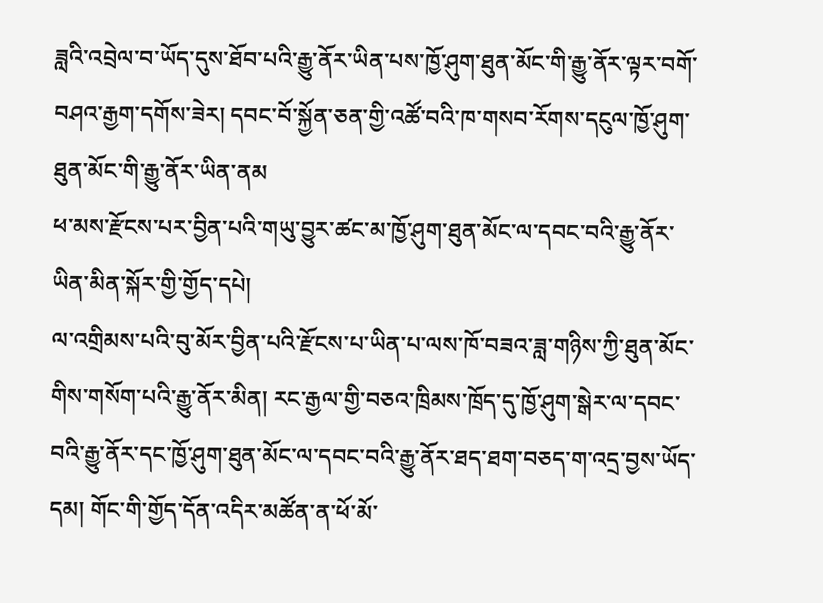ཟླའི་འབྲེལ་བ་ཡོད་དུས་ཐོབ་པའི་རྒྱུ་ནོར་ཡིན་པས་ཁྱོ་ཤུག་ཐུན་མོང་གི་རྒྱུ་ནོར་ལྟར་བགོ་བཤའ་རྒྱག་དགོས་ཟེར། དབང་བོ་སྐྱོན་ཅན་གྱི་འཚོ་བའི་ཁ་གསབ་རོགས་དངུལ་ཁྱོ་ཤུག་ཐུན་མོང་གི་རྒྱུ་ནོར་ཡིན་ནམ
ཕ་མས་རྫོངས་པར་བྱིན་པའི་གཡུ་བྱུར་ཚང་མ་ཁྱོ་ཤུག་ཐུན་མོང་ལ་དབང་བའི་རྒྱུ་ནོར་ཡིན་མིན་སྐོར་གྱི་གྱོད་དཔེ།
ལ་འགྲིམས་པའི་བུ་མོར་བྱིན་པའི་རྫོངས་པ་ཡིན་པ་ལས་ཁོ་བཟའ་ཟླ་གཉིས་ཀྱི་ཐུན་མོང་གིས་གསོག་པའི་རྒྱུ་ནོར་མིན། རང་རྒྱལ་གྱི་བཅའ་ཁྲིམས་ཁྲོད་དུ་ཁྱོ་ཤུག་སྒེར་ལ་དབང་བའི་རྒྱུ་ནོར་དང་ཁྱོ་ཤུག་ཐུན་མོང་ལ་དབང་བའི་རྒྱུ་ནོར་ཐད་ཐག་བཅད་ག་འདྲ་བྱས་ཡོད་དམ། གོང་གི་གྱོད་དོན་འདིར་མཚོན་ན་ཕོ་མོ་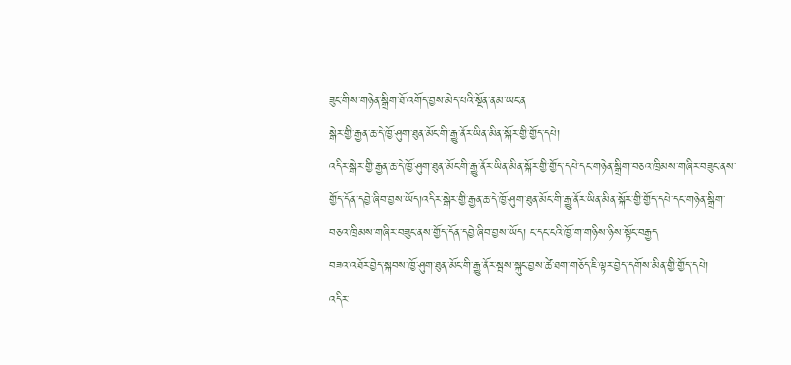ཟུང་གིས་གཉེན་སྒྲིག་ཐོ་འགོད་བྱས་མེད་པའི་སྔོན་ནམ་ཡང་ན
སྒེར་གྱི་རྒྱན་ཆ་དེ་ཁྱོ་ཤུག་ཐུན་མོང་གི་རྒྱུ་ནོར་ཡིན་མིན་སྐོར་གྱི་གྱོད་དཔེ།
འདིར་སྒེར་གྱི་རྒྱན་ཆ་དེ་ཁྱོ་ཤུག་ཐུན་མོང་གི་རྒྱུ་ནོར་ཡིན་མིན་སྐོར་གྱི་གྱོད་དཔེ་དང་གཉེན་སྒྲིག་བཅའ་ཁྲིམས་གཞིར་བཟུང་ནས་གྱོད་དོན་དབྱེ་ཞིབ་བྱས་ཡོད།འདིར་སྒེར་གྱི་རྒྱན་ཆ་དེ་ཁྱོ་ཤུག་ཐུན་མོང་གི་རྒྱུ་ནོར་ཡིན་མིན་སྐོར་གྱི་གྱོད་དཔེ་དང་གཉེན་སྒྲིག་བཅའ་ཁྲིམས་གཞིར་བཟུང་ནས་གྱོད་དོན་དབྱེ་ཞིབ་བྱས་ཡོད། ང་དང་ངའི་ཁྱོ་ག་གཉིས་ཉིས་སྟོང་བརྒྱད
བཟའ་འཐོར་བྱེད་སྐབས་ཁྱོ་ཤུག་ཐུན་མོང་གི་རྒྱུ་ནོར་སྦས་སྐུང་བྱས་ཚེ་ཐག་གཅོད་ཇི་ལྟར་བྱེད་དགོས་མིན་གྱི་གྱོད་དཔེ།
འདིར་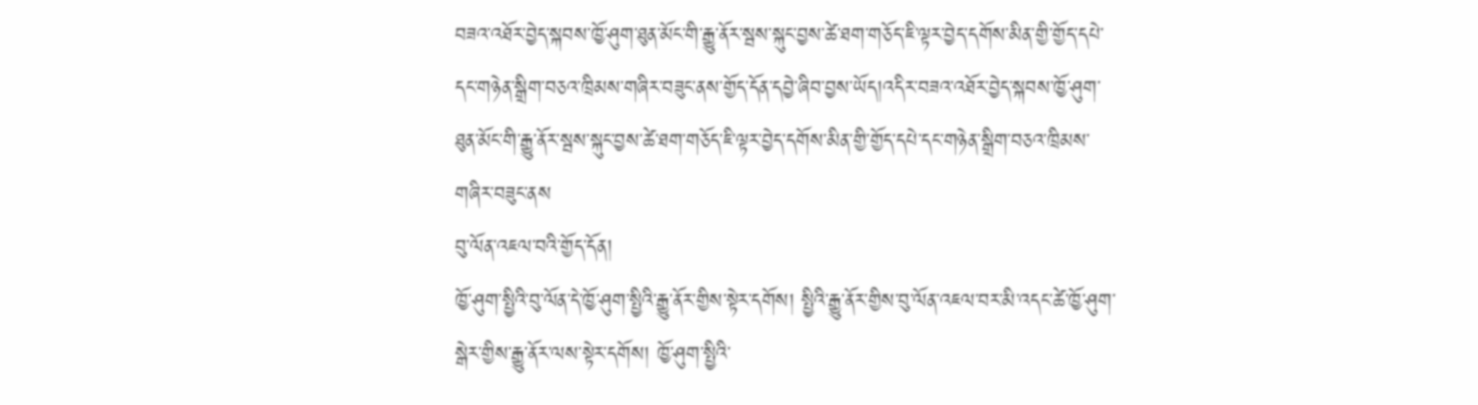བཟའ་འཐོར་བྱེད་སྐབས་ཁྱོ་ཤུག་ཐུན་མོང་གི་རྒྱུ་ནོར་སྦས་སྐུང་བྱས་ཚེ་ཐག་གཅོད་ཇི་ལྟར་བྱེད་དགོས་མིན་གྱི་གྱོད་དཔེ་དང་གཉེན་སྒྲིག་བཅའ་ཁྲིམས་གཞིར་བཟུང་ནས་གྱོད་དོན་དབྱེ་ཞིབ་བྱས་ཡོད།འདིར་བཟའ་འཐོར་བྱེད་སྐབས་ཁྱོ་ཤུག་ཐུན་མོང་གི་རྒྱུ་ནོར་སྦས་སྐུང་བྱས་ཚེ་ཐག་གཅོད་ཇི་ལྟར་བྱེད་དགོས་མིན་གྱི་གྱོད་དཔེ་དང་གཉེན་སྒྲིག་བཅའ་ཁྲིམས་གཞིར་བཟུང་ནས
བུ་ལོན་འཇལ་བའི་གྱོད་དོན།
ཁྱོ་ཤུག་སྤྱིའི་བུ་ལོན་དེ་ཁྱོ་ཤུག་སྤྱིའི་རྒྱུ་ནོར་གྱིས་སྟེར་དགོས། སྤྱིའི་རྒྱུ་ནོར་གྱིས་བུ་ལོན་འཇལ་བར་མི་འདང་ཚེ་ཁྱོ་ཤུག་སྒེར་གྱིས་རྒྱུ་ནོར་ལས་སྟེར་དགོས། ཁྱོ་ཤུག་སྤྱིའི་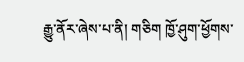རྒྱུ་ནོར་ཞེས་པ་ནི། གཅིག ཁྱོ་ཤུག་ཕྱོགས་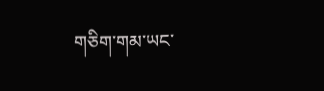གཅིག་གམ་ཡང་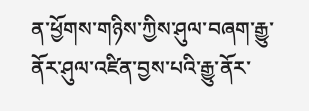ན་ཕྱོགས་གཉིས་ཀྱིས་ཤུལ་བཞག་རྒྱུ་ནོར་ཤུལ་འཛིན་བྱས་པའི་རྒྱུ་ནོར་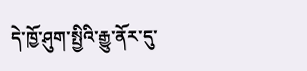དེ་ཁྱོ་ཤུག་སྤྱིའི་རྒྱུ་ནོར་དུ་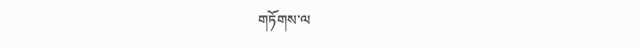གཏོགས་ལ